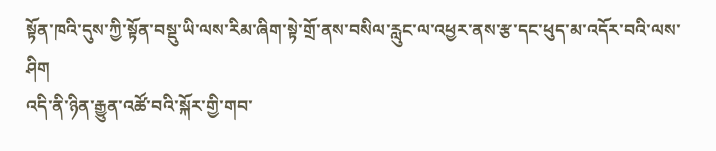སྟོན་ཁའི་དུས་ཀྱི་སྟོན་བསྡུ་ཡི་ལས་རིམ་ཞིག་སྟེ་གྲོ་ནས་བསིལ་རླུང་ལ་འཕྱར་ནས་རྩ་དང་ཕུད་མ་འདོར་བའི་ལས་ཤིག
འདི་ནི་ཉིན་རྒྱུན་འཚོ་བའི་སྐོར་གྱི་གབ་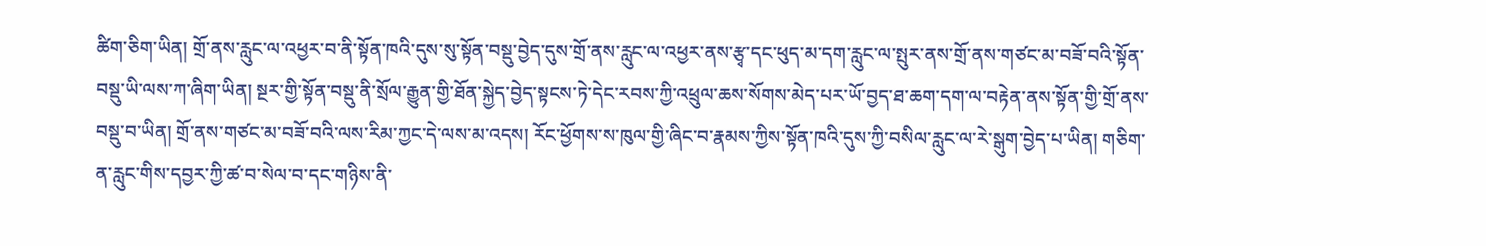ཚིག་ཅིག་ཡིན། གྲོ་ནས་རླུང་ལ་འཕྱར་བ་ནི་སྟོན་ཁའི་དུས་སུ་སྟོན་བསྡུ་བྱེད་དུས་གྲོ་ནས་རླུང་ལ་འཕྱར་ནས་རྩྭ་དང་ཕུད་མ་དག་རླུང་ལ་སྤུར་ནས་གྲོ་ནས་གཙང་མ་བཟོ་བའི་སྟོན་བསྡུ་ཡི་ལས་ཀ་ཞིག་ཡིན། སྔར་གྱི་སྟོན་བསྡུ་ནི་སྲོལ་རྒྱུན་གྱི་ཐོན་སྐྱེད་བྱེད་སྟངས་ཏེ་དེང་རབས་ཀྱི་འཕྲུལ་ཆས་སོགས་མེད་པར་ཡོ་བྱད་ཐ་ཆག་དག་ལ་བརྟེན་ནས་སྟོན་གྱི་གྲོ་ནས་བསྡུ་བ་ཡིན། གྲོ་ནས་གཙང་མ་བཟོ་བའི་ལས་རིམ་ཀྱང་དེ་ལས་མ་འདས། རོང་ཕྱོགས་ས་ཁུལ་གྱི་ཞིང་བ་རྣམས་ཀྱིས་སྟོན་ཁའི་དུས་ཀྱི་བསིལ་རླུང་ལ་རེ་སྒུག་བྱེད་པ་ཡིན། གཅིག་ན་རླུང་གིས་དབྱར་ཀྱི་ཚ་བ་སེལ་བ་དང་གཉིས་ནི་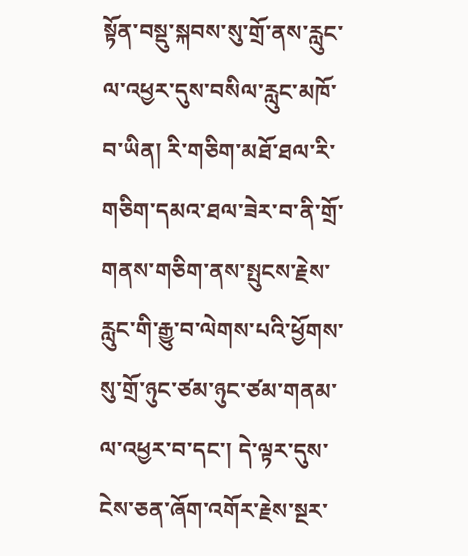སྟོན་བསྡུ་སྐབས་སུ་གྲོ་ནས་རླུང་ལ་འཕྱར་དུས་བསིལ་རླུང་མཁོ་བ་ཡིན། རི་གཅིག་མཐོ་ཐལ་རི་གཅིག་དམའ་ཐལ་ཟེར་བ་ནི་གྲོ་གནས་གཅིག་ནས་སྤུངས་རྗེས་རླུང་གི་རྒྱུ་བ་ལེགས་པའི་ཕྱོགས་སུ་གྲོ་ཉུང་ཙམ་ཉུང་ཙམ་གནམ་ལ་འཕྱར་བ་དང་། དེ་ལྟར་དུས་ངེས་ཅན་ཞོག་འགོར་རྗེས་སྔར་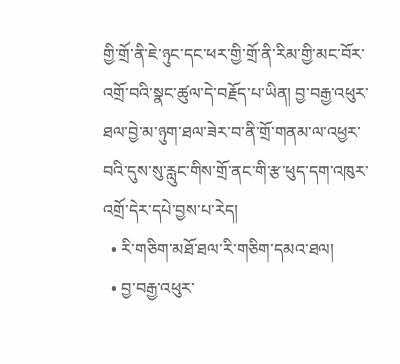གྱི་གྲོ་ནི་ཇེ་ཉུང་དང་ཕར་གྱི་གྲོ་ནི་རིམ་གྱི་མང་བོར་འགྲོ་བའི་སྣང་ཚུལ་དེ་བརྗོད་པ་ཡིན། བྱ་བརྒྱ་འཕུར་ཐལ་བྱེ་མ་ཉུག་ཐལ་ཟེར་བ་ནི་གྲོ་གནམ་ལ་འཕྱར་བའི་དུས་སུ་རླུང་གིས་གྲོ་ནང་གི་རྩ་ཕུད་དག་འཁུར་འགྲོ་དེར་དཔེ་བྱས་པ་རེད།
  • རི་གཅིག་མཐོ་ཐལ་རི་གཅིག་དམའ་ཐལ།
  • བྱ་བརྒྱ་འཕུར་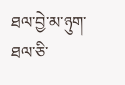ཐལ་བྱེ་མ་ཉུག་ཐལ་ཅི་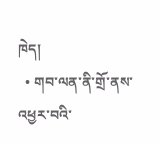ཁེད།
  • གབ་ལན་ནི་གྲོ་ནས་འཕྱར་བའི་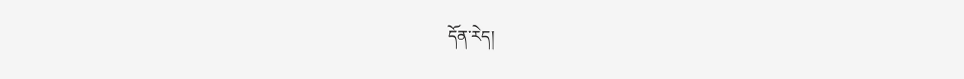དོན་རེད།